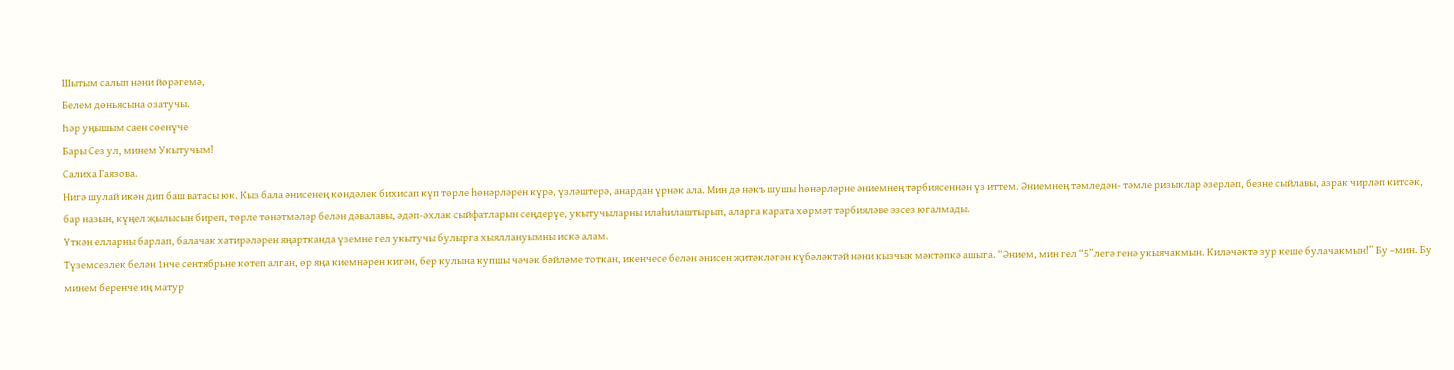Шытым салып нәни йөрәгемә,
Белем дөньясына озатучы.
Һәр уңышым саен сөенүче
Бары Сез ул, минем Укытучым!
Салиха Гаязова.
Нигә шулай икән дип баш ватасы юк. Кыз бала әнисенең көндәлек бихисап күп төрле һөнәрләрен күрә, үзләштерә, анардан үрнәк ала. Мин дә нәкъ шушы һөнәрләрне әниемнең тәрбиясеннән үз иттем. Әниемнең тәмледән- тәмле ризыклар әзерләп, безне сыйлавы, азрак чирләп китсәк, бар назын, күңел җылысын биреп, төрле төнәтмәләр белән дәвалавы, әдәп-әхлак сыйфатларын сеңдерүе, укытучыларны илаһилаштырып, аларга карата хөрмәт тәрбияләве эзсез югалмады.
Үткән елларны барлап, балачак хатирәләрен яңартканда үземне гел укытучы булырга хыяллануымны искә алам.
Түземсезлек белән 1нче сентябрьне көтеп алган, өр яңа киемнәрен кигән, бер кулына купшы чәчәк бәйләме тоткан, икенчесе белән әнисен җитәкләгән күбәләктәй нәни кызчык мәктәпкә ашыга. “Әнием, мин гел “5”легә генә укыячакмын. Киләчәктә зур кеше булачакмын!” Бу –мин. Бу минем беренче иң матур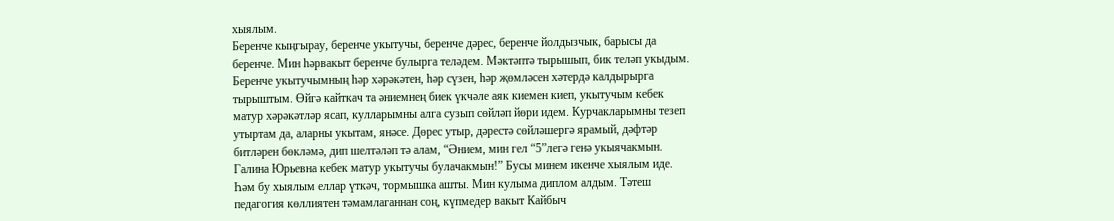хыялым.
Беренче кыңгырау, беренче укытучы, беренче дәрес, беренче йолдызчык, барысы да беренче. Мин һәрвакыт беренче булырга теләдем. Мәктәптә тырышып, бик теләп укыдым. Беренче укытучымның һәр хәрәкәтен, һәр сүзен, һәр җөмләсен хәтердә калдырырга тырыштым. Өйгә кайткач та әниемнең биек үкчәле аяк киемен киеп, укытучым кебек матур хәрәкәтләр ясап, кулларымны алга сузып сөйләп йөри идем. Курчакларымны тезеп утыртам да, аларны укытам, янәсе. Дөрес утыр, дәрестә сөйләшергә ярамый, дәфтәр битләрен бөкләмә, дип шелтәләп тә алам, “Әнием, мин гел “5”легә генә укыячакмын. Галина Юрьевна кебек матур укытучы булачакмын!” Бусы минем икенче хыялым иде. Һәм бу хыялым еллар үткәч, тормышка ашты. Мин кулыма диплом алдым. Тәтеш педагогия көллиятен тәмамлаганнан соң, күпмедер вакыт Кайбыч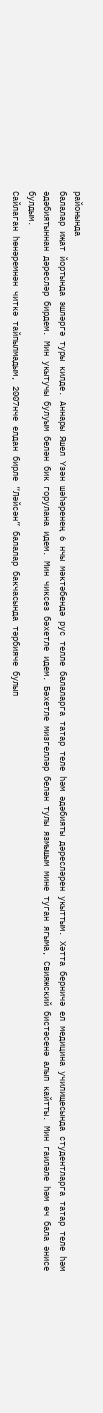районында
балалар иҗат йортында эшләргә туры килде. Аннары Яшел Үзән шәһәренең 6 нчы мәктәбендә рус телле балаларга татар теле һәм әдәбияты дәресләрен укыттым. Хәтта берничә ел медицина училищесында студентларга татар теле һәм әдәбиятыннан дәресләр бирдем. Мин укытучы булуым белән бик горулана идем. Мин чиксез бәхетле идем. Бәхетле мизгелләр белән тулы язмышым мине туган ягыма, Свияжский бистәсенә алып кайтты. Мин гаиләле һәм өч бала әнисе булдым.
Сайлаган һөнәремнән читкә тайпылмадым, 2007нче елдан бирле “Ләйсән” балалар бакчасында тәрбияче булып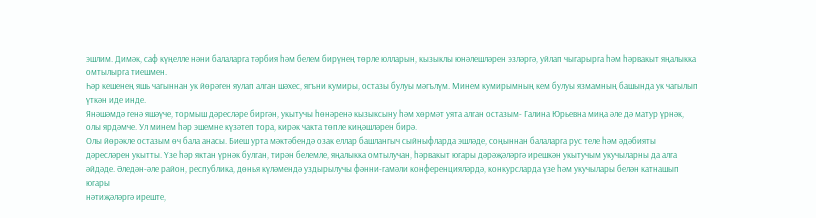эшлим. Димәк, саф күңелле нәни балаларга тәрбия һәм белем бирүнең төрле юлларын, кызыклы юнәлешләрен эзләргә, уйлап чыгарырга һәм һәрвакыт яңалыкка омтылырга тиешмен.
Һәр кешенең яшь чагыннан ук йөрәген яулап алган шәхес, ягъни кумиры, остазы булуы мәгълүм. Минем кумирымның кем булуы язмамның башында ук чагылып үткән иде инде.
Янәшәмдә генә яшәүче, тормыш дәресләре биргән, укытучы һөнәренә кызыксыну һәм хөрмәт уята алган остазым- Галина Юрьевна миңа әле дә матур үрнәк, олы ярдәмче. Ул минем һәр эшемне күзәтеп тора, кирәк чакта төпле киңәшләрен бирә.
Олы йөрәкле остазым өч бала анасы. Биеш урта мәктәбендә озак еллар башлангыч сыйныфларда эшләде, соңыннан балаларга рус теле һәм әдәбияты дәресләрен укытты. Үзе һәр яктан үрнәк булган, тирән белемле, яңалыкка омтылучан, һәрвакыт югары дәрәҗәләргә ирешкән укытучым укучыларны да алга әйдәде. Әледән-әле район, республика, дөнья күләмендә уздырылучы фәнни-гамәли конференцияләрдә, конкурсларда үзе һәм укучылары белән катнашып югары
нәтиҗәләргә иреште,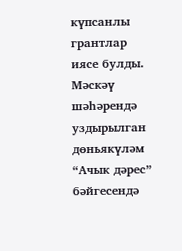күпсанлы грантлар иясе булды. Мәскәү шәһәрендә уздырылган дөньякүләм “Ачык дәрес” бәйгесендә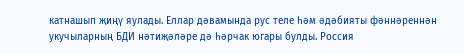катнашып җиңү яулады. Еллар дәвамында рус теле һәм әдәбияты фәннәреннән укучыларның БДИ нәтиҗәләре дә һәрчак югары булды. Россия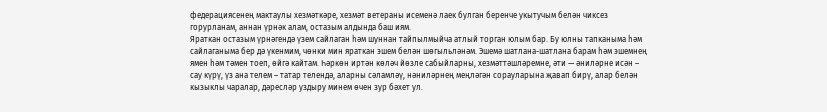федерациясенең мактаулы хезмәткәре, хезмәт ветераны исеменә лаек булган беренче укытучым белән чиксез горурланам, аннан үрнәк алам, остазым алдында баш иям.
Яраткан остазым үрнәгендә үзем сайлаган һәм шуннан тайпылмыйча атлый торган юлым бар. Бу юлны тапканыма һәм сайлаганыма бер дә үкенмим, чөнки мин яраткан эшем белән шөгыльләнәм. Эшемә шатлана-шатлана барам һәм эшемнең ямен һәм тәмен тоеп, өйгә кайтам. Һәркөн иртән көләч йөзле сабыйларны, хезмәттәшләремне, әти — әниләрне исән – сау күрү, үз ана телем – татар телендә, аларны сәламләү, нәниләрнең меңләгән сорауларына җавап бирү, алар белән кызыклы чаралар, дәресләр уздыру минем өчен зур бәхет ул.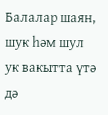Балалар шаян, шук һәм шул ук вакытта үтә дә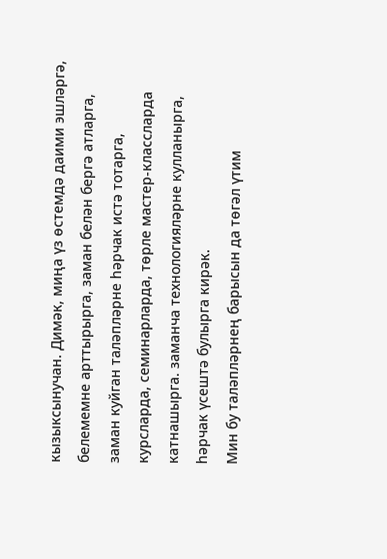кызыксынучан. Димәк, миңа үз өстемдә даими эшләргә, белемемне арттырырга, заман белән бергә атларга, заман куйган таләпләрне һәрчак истә тотарга, курсларда, семинарларда, төрле мастер-классларда катнашырга. заманча технологияләрне кулланырга, һәрчак үсештә булырга кирәк.
Мин бу таләпләрнең барысын да төгәл үтим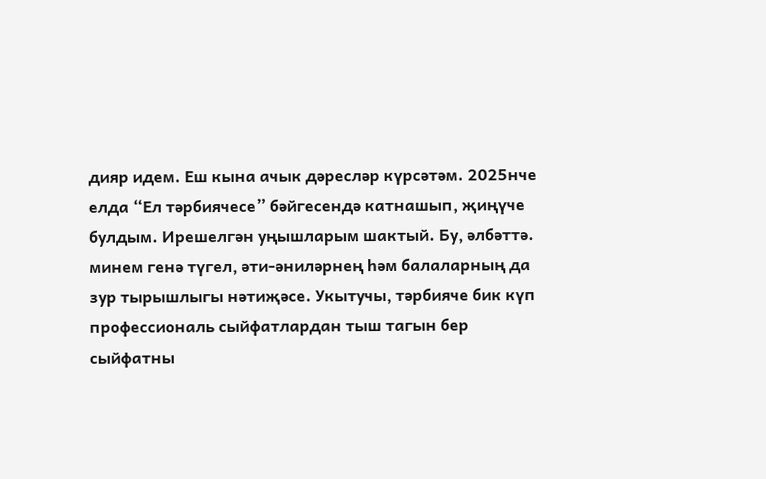дияр идем. Еш кына ачык дәресләр күрсәтәм. 2025нче елда “Ел тәрбиячесе” бәйгесендә катнашып, җиңүче булдым. Ирешелгән уңышларым шактый. Бу, әлбәттә. минем генә түгел, әти-әниләрнең һәм балаларның да зур тырышлыгы нәтиҗәсе. Укытучы, тәрбияче бик күп профессиональ сыйфатлардан тыш тагын бер сыйфатны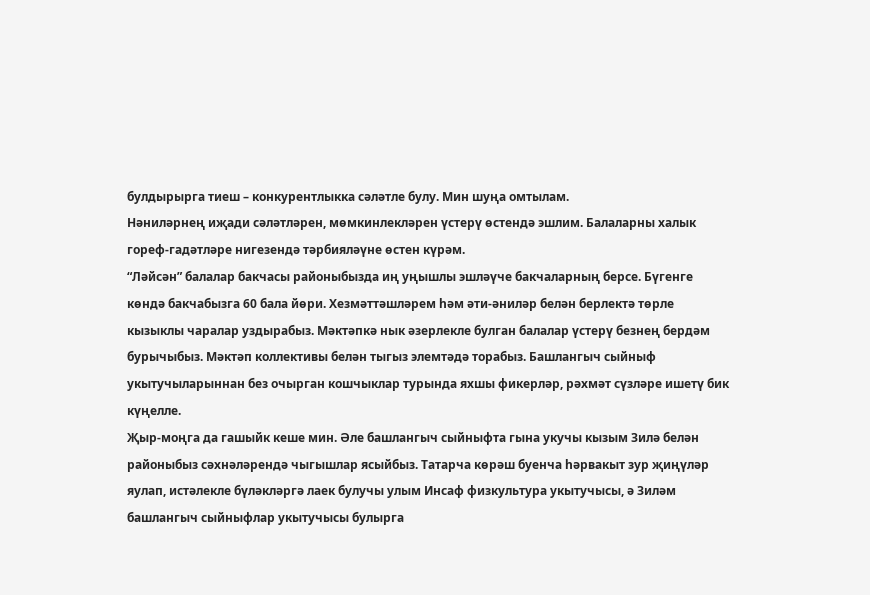булдырырга тиеш – конкурентлыкка сәләтле булу. Мин шуңа омтылам.
Нәниләрнең иҗади сәләтләрен, мөмкинлекләрен үстерү өстендә эшлим. Балаларны халык гореф-гадәтләре нигезендә тәрбияләүне өстен күрәм.
“Ләйсән” балалар бакчасы районыбызда иң уңышлы эшләүче бакчаларның берсе. Бүгенге көндә бакчабызга 60 бала йөри. Хезмәттәшләрем һәм әти-әниләр белән берлектә төрле кызыклы чаралар уздырабыз. Мәктәпкә нык әзерлекле булган балалар үстерү безнең бердәм бурычыбыз. Мәктәп коллективы белән тыгыз элемтәдә торабыз. Башлангыч сыйныф укытучыларыннан без очырган кошчыклар турында яхшы фикерләр, рәхмәт сүзләре ишетү бик күңелле.
Җыр-моңга да гашыйк кеше мин. Әле башлангыч сыйныфта гына укучы кызым Зилә белән районыбыз сәхнәләрендә чыгышлар ясыйбыз. Татарча көрәш буенча һәрвакыт зур җиңүләр яулап, истәлекле бүләкләргә лаек булучы улым Инсаф физкультура укытучысы, ә Зиләм башлангыч сыйныфлар укытучысы булырга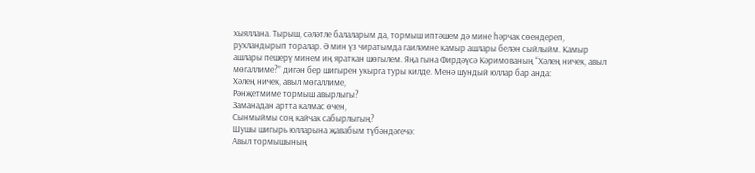хыяллана. Тырыш, сәләтле балаларым да, тормыш иптәшем дә мине һәрчак сөендереп, рухландырып торалар. Ә мин үз чиратымда гаиләмне камыр ашлары белән сыйлыйм. Камыр ашлары пешерү минем иң яраткан шөгылем. Яңа гына Фирдәүсә Кәримованың “Хәлең ничек, авыл мөгаллиме?” дигән бер шигырен укырга туры килде. Менә шундый юллар бар анда:
Хәлең ничек, авыл мөгаллиме,
Рәнҗетмиме тормыш авырлыгы?
Заманадан артта калмас өчен,
Сынмыймы соң кайчак сабырлыгың?
Шушы шигырь юлларына җавабым түбәндәгечә:
Авыл тормышының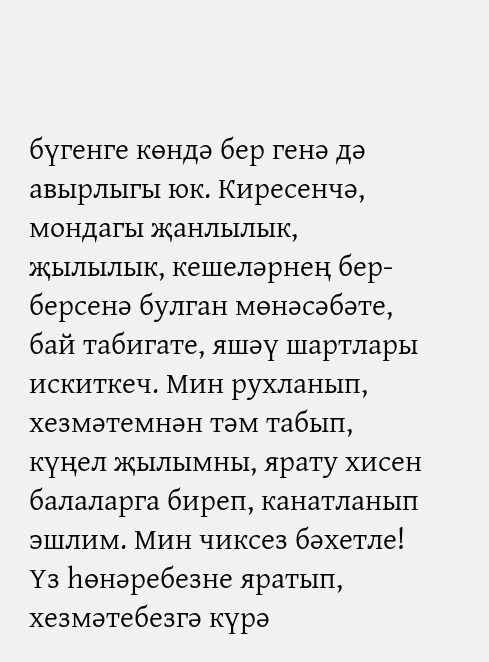бүгенге көндә бер генә дә авырлыгы юк. Киресенчә, мондагы җанлылык, җылылык, кешеләрнең бер-берсенә булган мөнәсәбәте, бай табигате, яшәү шартлары искиткеч. Мин рухланып, хезмәтемнән тәм табып, күңел җылымны, ярату хисен балаларга биреп, канатланып эшлим. Мин чиксез бәхетле! Үз һөнәребезне яратып, хезмәтебезгә күрә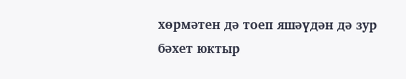хөрмәтен дә тоеп яшәүдән дә зур бәхет юктыр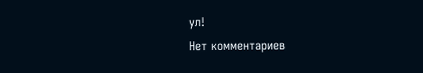ул!
Нет комментариев